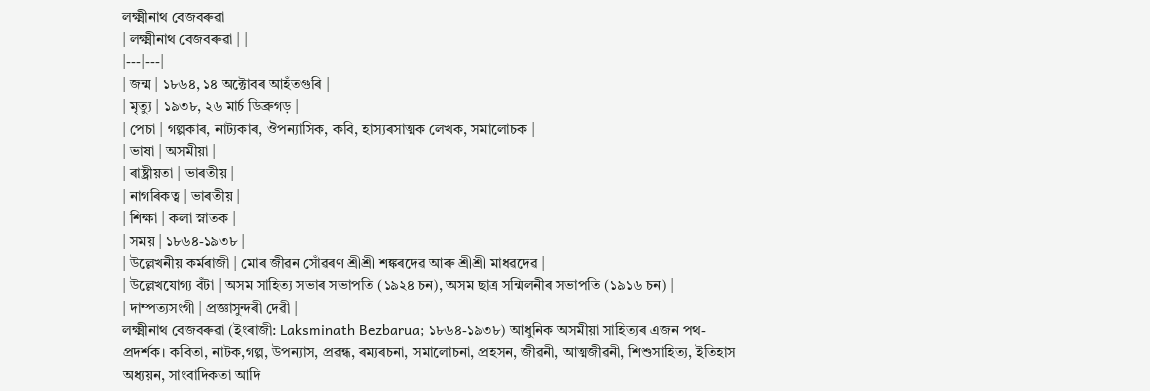লক্ষ্মীনাথ বেজবৰুৱা
| লক্ষ্মীনাথ বেজবৰুৱা | |
|---|---|
| জন্ম | ১৮৬৪, ১৪ অক্টোবৰ আহঁতগুৰি |
| মৃত্যু | ১৯৩৮, ২৬ মাৰ্চ ডিব্ৰুগড় |
| পেচা | গল্পকাৰ, নাট্যকাৰ, ঔপন্যাসিক, কবি, হাস্যৰসাত্মক লেখক, সমালোচক |
| ভাষা | অসমীয়া |
| ৰাষ্ট্ৰীয়তা | ভাৰতীয় |
| নাগৰিকত্ব | ভাৰতীয় |
| শিক্ষা | কলা স্নাতক |
| সময় | ১৮৬৪-১৯৩৮ |
| উল্লেখনীয় কৰ্মৰাজী | মোৰ জীৱন সোঁৱৰণ শ্ৰীশ্ৰী শঙ্কৰদেৱ আৰু শ্ৰীশ্ৰী মাধৱদেৱ |
| উল্লেখযোগ্য বঁটা | অসম সাহিত্য সভাৰ সভাপতি (১৯২৪ চন), অসম ছাত্ৰ সন্মিলনীৰ সভাপতি (১৯১৬ চন) |
| দাম্পত্যসংগী | প্ৰজ্ঞাসুন্দৰী দেৱী |
লক্ষ্মীনাথ বেজবৰুৱা (ইংৰাজী: Laksminath Bezbarua; ১৮৬৪-১৯৩৮) আধুনিক অসমীয়া সাহিত্যৰ এজন পথ-প্ৰদৰ্শক। কবিতা, নাটক,গল্প, উপন্যাস, প্ৰৱন্ধ, ৰম্যৰচনা, সমালোচনা, প্ৰহসন, জীৱনী, আত্মজীৱনী, শিশুসাহিত্য, ইতিহাস অধ্যয়ন, সাংবাদিকতা আদি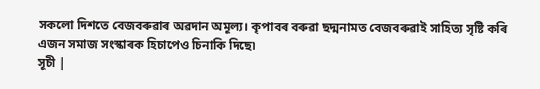সকলো দিশতে বেজবৰুৱাৰ অৱদান অমূল্য। কৃপাবৰ বৰুৱা ছদ্মনামত বেজবৰুৱাই সাহিত্য সৃষ্টি কৰি এজন সমাজ সংস্কাৰক হিচাপেও চিনাকি দিছে৷
সূচী |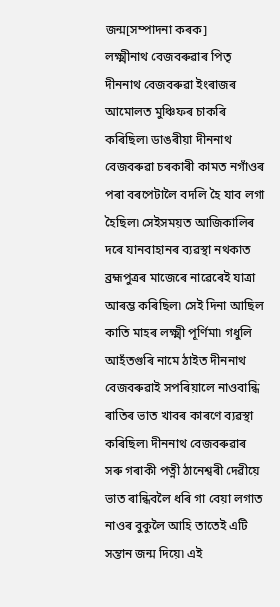জন্ম[সম্পাদনা কৰক]
লক্ষ্মীনাথ বেজবৰুৱাৰ পিতৃ দীননাথ বেজবৰুৱা ইংৰাজৰ আমোলত মুঞ্চিফৰ চাকৰি কৰিছিল৷ ডাঙৰীয়া দীননাথ বেজবৰুৱা চৰকাৰী কামত নগাঁওৰ পৰা বৰপেটালৈ বদলি হৈ যাব লগা হৈছিল৷ সেইসময়ত আজিকালিৰ দৰে যানবাহানৰ ব্যৱস্থা নথকাত ব্ৰহ্মপুত্ৰৰ মাজেৰে নাৱেৰেই যাত্ৰা আৰম্ভ কৰিছিল৷ সেই দিনা আছিল কাতি মাহৰ লক্ষ্মী পূৰ্ণিমা৷ গধুলি আহঁতগুৰি নামে ঠাইত দীননাথ বেজবৰুৱাই সপৰিয়ালে নাওবান্ধি ৰাতিৰ ভাত খাবৰ কাৰণে ব্যৱস্থা কৰিছিল৷ দীননাথ বেজবৰুৱাৰ সৰু গৰাকী পত্নী ঠানেশ্বৰী দেৱীয়ে ভাত ৰান্ধিবলৈ ধৰি গা বেয়া লগাত নাওৰ বুকুলৈ আহি তাতেই এটি সন্তান জন্ম দিয়ে৷ এই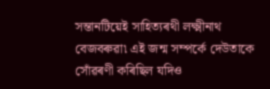সন্তানটিয়েই সাহিত্যৰথী লক্ষ্মীনাথ বেজবৰুৱা৷ এই জন্ম সম্পৰ্কে দেউতাকে সোঁৱৰণী কৰিছিল যদিও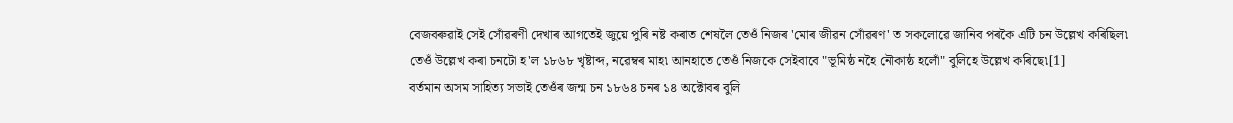বেজবৰুৱাই সেই সোঁৱৰণী দেখাৰ আগতেই জুয়ে পুৰি নষ্ট কৰাত শেষলৈ তেওঁ নিজৰ 'মোৰ জীৱন সোঁৱৰণ' ত সকলোৱে জানিব পৰকৈ এটি চন উল্লেখ কৰিছিল৷ তেওঁ উল্লেখ কৰা চনটো হ'ল ১৮৬৮ খৃষ্টাব্দ, নৱেম্বৰ মাহ৷ আনহাতে তেওঁ নিজকে সেইবাবে "ভূমিষ্ঠ নহৈ নৌকাষ্ঠ হলোঁ" বুলিহে উল্লেখ কৰিছে৷[1]
বৰ্তমান অসম সাহিত্য সভাই তেওঁৰ জন্ম চন ১৮৬৪ চনৰ ১৪ অক্টোবৰ বুলি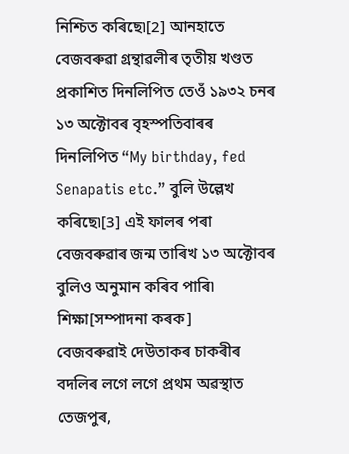নিশ্চিত কৰিছে৷[2] আনহাতে বেজবৰুৱা গ্ৰন্থাৱলীৰ তৃতীয় খণ্ডত প্ৰকাশিত দিনলিপিত তেওঁ ১৯৩২ চনৰ ১৩ অক্টোবৰ বৃহস্পতিবাৰৰ দিনলিপিত “My birthday, fed Senapatis etc.” বুলি উল্লেখ কৰিছে৷[3] এই ফালৰ পৰা বেজবৰুৱাৰ জন্ম তাৰিখ ১৩ অক্টোবৰ বুলিও অনুমান কৰিব পাৰি৷
শিক্ষা[সম্পাদনা কৰক]
বেজবৰুৱাই দেউতাকৰ চাকৰীৰ বদলিৰ লগে লগে প্ৰথম অৱস্থাত তেজপুৰ,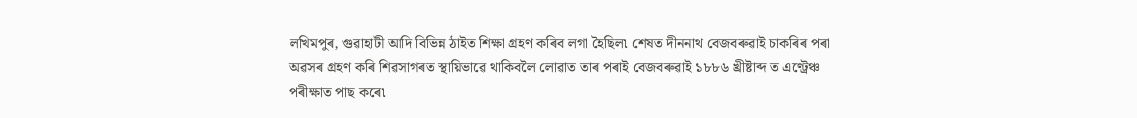লখিমপুৰ, গুৱাহাটী আদি বিভিন্ন ঠাইত শিক্ষা গ্ৰহণ কৰিব লগা হৈছিল৷ শেষত দীননাথ বেজবৰুৱাই চাকৰিৰ পৰা অৱসৰ গ্ৰহণ কৰি শিৱসাগৰত স্থায়িভাৱে থাকিবলৈ লোৱাত তাৰ পৰাই বেজবৰুৱাই ১৮৮৬ খ্ৰীষ্টাব্দ ত এণ্ট্ৰেঞ্চ পৰীক্ষাত পাছ কৰে৷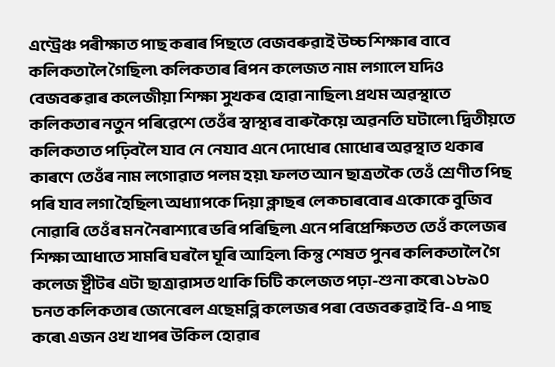এণ্ট্ৰেঞ্চ পৰীক্ষাত পাছ কৰাৰ পিছতে বেজবৰুৱাই উচ্চ শিক্ষাৰ বাবে কলিকতালৈ গৈছিল৷ কলিকতাৰ ৰিপন কলেজত নাম লগালে যদিও বেজবৰুৱাৰ কলেজীয়া শিক্ষা সুখকৰ হোৱা নাছিল৷ প্ৰথম অৱস্থাতে কলিকতাৰ নতুন পৰিৱেশে তেওঁৰ স্বাস্থ্যৰ বাৰুকৈয়ে অৱনতি ঘটালে৷ দ্বিতীয়তে কলিকতাত পঢ়িবলৈ যাব নে নেযাব এনে দোধোৰ মোধোৰ অৱস্থাত থকাৰ কাৰণে তেওঁৰ নাম লগোৱাত পলম হয়৷ ফলত আন ছাত্ৰতকৈ তেওঁ শ্ৰেণীত পিছ পৰি যাব লগা হৈছিল৷ অধ্যাপকে দিয়া ক্লাছৰ লেক্চাৰবোৰ একোকে বুজিব নোৱাৰি তেওঁৰ মন নৈৰাশ্যৰে ভৰি পৰিছিল৷ এনে পৰিপ্ৰেক্ষিতত তেওঁ কলেজৰ শিক্ষা আধাতে সামৰি ঘৰলৈ ঘূৰি আহিল৷ কিন্তু শেষত পুনৰ কলিকতালৈ গৈ কলেজ ষ্ট্ৰীটৰ এটা ছাত্ৰাৱাসত থাকি চিটি কলেজত পঢ়া-শুনা কৰে৷ ১৮৯০ চনত কলিকতাৰ জেনেৰেল এছেমব্লি কলেজৰ পৰা বেজবৰুৱাই বি-এ পাছ কৰে৷ এজন ওখ খাপৰ উকিল হোৱাৰ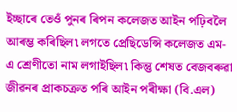ইচ্ছাৰে তেওঁ পুনৰ ৰিপন কলেজত আইন পঢ়িবলৈ আৰম্ভ কৰিছিল৷ লগতে প্ৰেছিডেন্সি কলেজত এম-এ শ্ৰেণীতো নাম লগাইছিল৷ কিন্তু শেষত বেজবৰুৱা জীৱনৰ প্ৰাকচক্ৰত পৰি আইন পৰীক্ষা (বি.এল)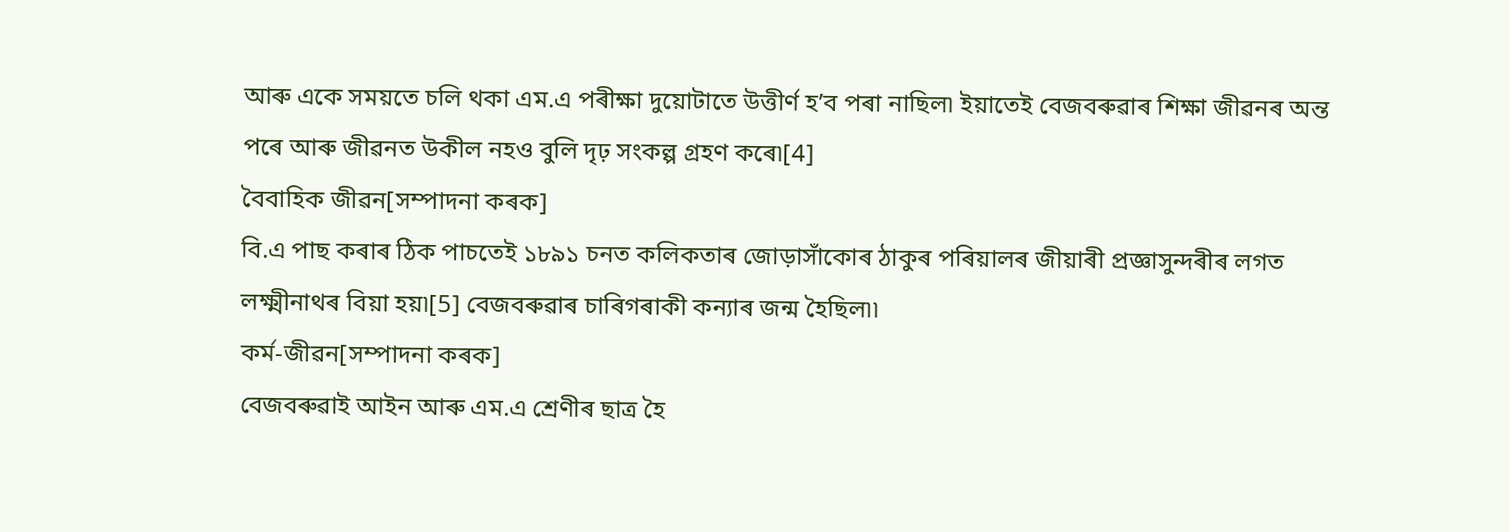আৰু একে সময়তে চলি থকা এম.এ পৰীক্ষা দুয়োটাতে উত্তীৰ্ণ হ’ব পৰা নাছিল৷ ইয়াতেই বেজবৰুৱাৰ শিক্ষা জীৱনৰ অন্ত পৰে আৰু জীৱনত উকীল নহও বুলি দৃঢ় সংকল্প গ্ৰহণ কৰে৷[4]
বৈবাহিক জীৱন[সম্পাদনা কৰক]
বি.এ পাছ কৰাৰ ঠিক পাচতেই ১৮৯১ চনত কলিকতাৰ জোড়াসাঁকোৰ ঠাকুৰ পৰিয়ালৰ জীয়াৰী প্ৰজ্ঞাসুন্দৰীৰ লগত লক্ষ্মীনাথৰ বিয়া হয়৷[5] বেজবৰুৱাৰ চাৰিগৰাকী কন্যাৰ জন্ম হৈছিল৷৷
কৰ্ম-জীৱন[সম্পাদনা কৰক]
বেজবৰুৱাই আইন আৰু এম.এ শ্ৰেণীৰ ছাত্ৰ হৈ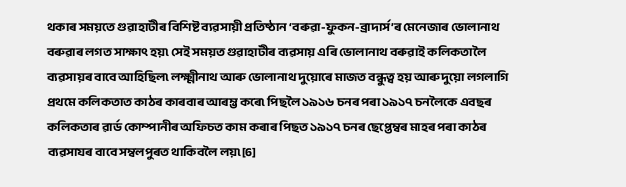থকাৰ সময়তে গুৱাহাটীৰ বিশিষ্ট ব্যৱসায়ী প্ৰতিষ্ঠান ‘বৰুৱা-ফুকন-ব্ৰাদাৰ্স’ৰ মেনেজাৰ ভোলানাথ বৰুৱাৰ লগত সাক্ষাৎ হয়৷ সেই সময়ত গুৱাহাটীৰ ব্যৱসায় এৰি ভোলানাথ বৰুৱাই কলিকতালৈ ব্যৱসায়ৰ বাবে আহিছিল৷ লক্ষ্মীনাথ আৰু ভোলানাথ দুয়োৰে মাজত বন্ধুত্ব হয় আৰু দুয়ো লগলাগি প্ৰথমে কলিকতাত কাঠৰ কাৰবাৰ আৰম্ভ কৰে৷ পিছলৈ ১৯১৬ চনৰ পৰা ১৯১৭ চনলৈকে এবছৰ কলিকতাৰ ৱাৰ্ড কোম্পানীৰ অফিচত কাম কৰাৰ পিছত ১৯১৭ চনৰ ছেপ্তেম্বৰ মাহৰ পৰা কাঠৰ ব্যৱসাযৰ বাবে সম্বলপুৰত থাকিবলৈ লয়৷[6]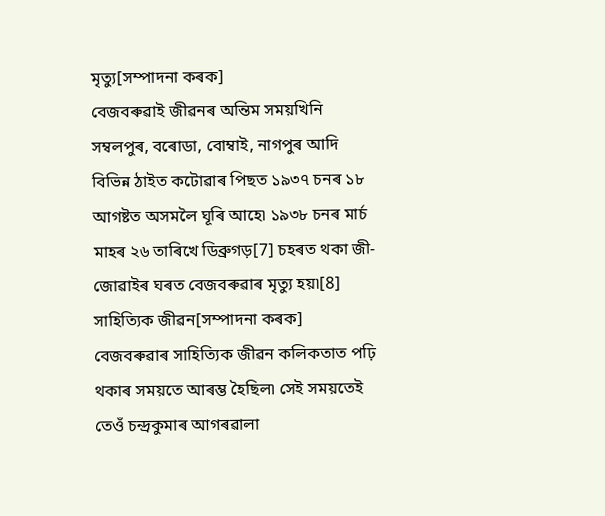মৃত্যু[সম্পাদনা কৰক]
বেজবৰুৱাই জীৱনৰ অন্তিম সময়খিনি সম্বলপুৰ, বৰোডা, বোম্বাই, নাগপুৰ আদি বিভিন্ন ঠাইত কটোৱাৰ পিছত ১৯৩৭ চনৰ ১৮ আগষ্টত অসমলৈ ঘূৰি আহে৷ ১৯৩৮ চনৰ মাৰ্চ মাহৰ ২৬ তাৰিখে ডিব্ৰুগড়[7] চহৰত থকা জী-জোৱাইৰ ঘৰত বেজবৰুৱাৰ মৃত্যু হয়৷[8]
সাহিত্যিক জীৱন[সম্পাদনা কৰক]
বেজবৰুৱাৰ সাহিত্যিক জীৱন কলিকতাত পঢ়ি থকাৰ সময়তে আৰম্ভ হৈছিল৷ সেই সময়তেই তেওঁ চন্দ্ৰকুমাৰ আগৰৱালা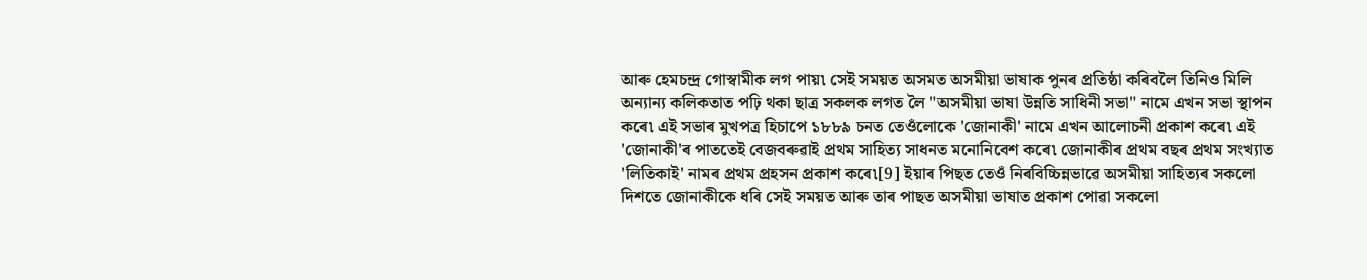আৰু হেমচন্দ্ৰ গোস্বামীক লগ পায়৷ সেই সময়ত অসমত অসমীয়া ভাষাক পুনৰ প্ৰতিষ্ঠা কৰিবলৈ তিনিও মিলি অন্যান্য কলিকতাত পঢ়ি থকা ছাত্ৰ সকলক লগত লৈ "অসমীয়া ভাষা উন্নতি সাধিনী সভা" নামে এখন সভা স্থাপন কৰে৷ এই সভাৰ মুখপত্ৰ হিচাপে ১৮৮৯ চনত তেওঁলোকে 'জোনাকী' নামে এখন আলোচনী প্ৰকাশ কৰে৷ এই 'জোনাকী'ৰ পাততেই বেজবৰুৱাই প্ৰথম সাহিত্য সাধনত মনোনিবেশ কৰে৷ জোনাকীৰ প্ৰথম বছৰ প্ৰথম সংখ্যাত 'লিতিকাই' নামৰ প্ৰথম প্ৰহসন প্ৰকাশ কৰে৷[9] ইয়াৰ পিছত তেওঁ নিৰবিচ্চিন্নভাৱে অসমীয়া সাহিত্যৰ সকলো দিশতে জোনাকীকে ধৰি সেই সময়ত আৰু তাৰ পাছত অসমীয়া ভাষাত প্ৰকাশ পোৱা সকলো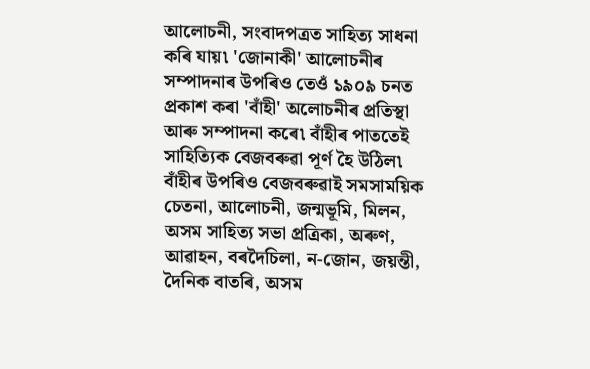আলোচনী, সংবাদপত্ৰত সাহিত্য সাধনা কৰি যায়৷ 'জোনাকী' আলোচনীৰ সম্পাদনাৰ উপৰিও তেওঁ ১৯০৯ চনত প্ৰকাশ কৰা 'বাঁহী' অলোচনীৰ প্ৰতিস্থা আৰু সম্পাদনা কৰে৷ বাঁহীৰ পাততেই সাহিত্যিক বেজবৰুৱা পূৰ্ণ হৈ উঠিল৷ বাঁহীৰ উপৰিও বেজবৰুৱাই সমসাময়িক চেতনা, আলোচনী, জন্মভূমি, মিলন, অসম সাহিত্য সভা প্ৰত্ৰিকা, অৰুণ, আৱাহন, বৰদৈচিলা, ন-জোন, জয়ন্তী, দৈনিক বাতৰি, অসম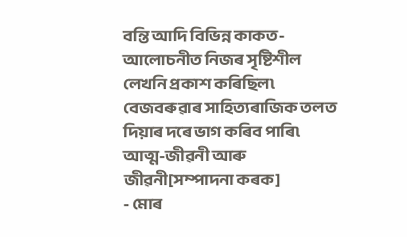বন্তি আদি বিভিন্ন কাকত-আলোচনীত নিজৰ সৃষ্টিশীল লেখনি প্ৰকাশ কৰিছিল৷
বেজবৰুৱাৰ সাহিত্যৰাজিক তলত দিয়াৰ দৰে ভাগ কৰিব পাৰি৷
আত্ম-জীৱনী আৰু জীৱনী[সম্পাদনা কৰক]
- মোৰ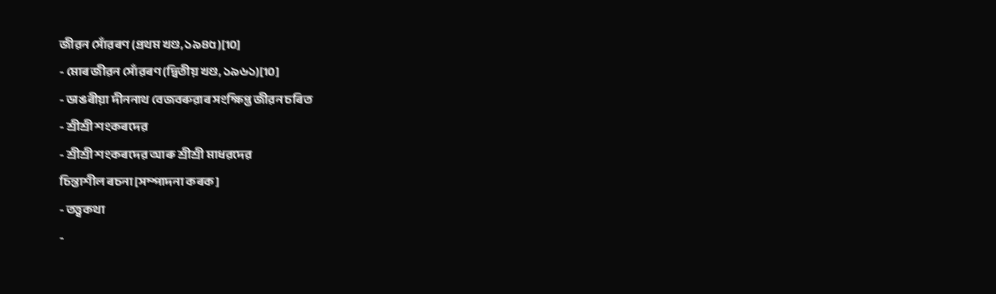জীৱন সোঁৱৰণ (প্ৰথম খণ্ড, ১৯৪৫)[10]
- মোৰ জীৱন সোঁৱৰণ (দ্বিতীয় খণ্ড, ১৯৬১)[10]
- ডাঙৰীয়া দীননাথ বেজবৰুৱাৰ সংক্ষিপ্ত জীৱন চৰিত
- শ্ৰীশ্ৰী শংকৰদেৱ
- শ্ৰীশ্ৰী শংকৰদেৱ আৰু শ্ৰীশ্ৰী মাধৱদেৱ
চিন্তাশীল ৰচনা[সম্পাদনা কৰক]
- তত্ত্বকথা
-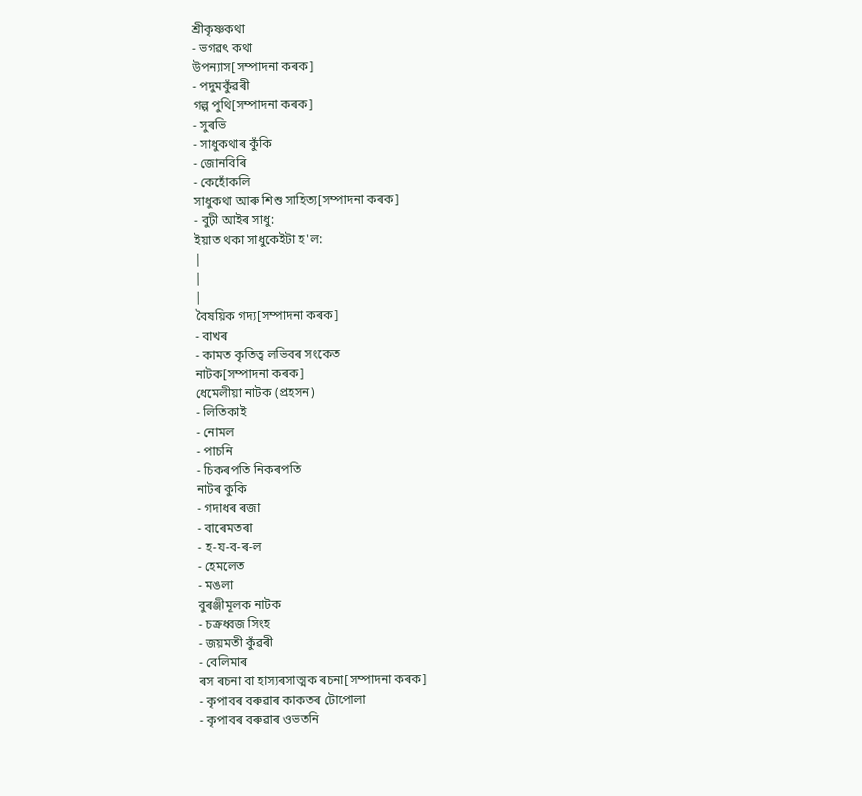শ্ৰীকৃষ্ণকথা
- ভগৱৎ কথা
উপন্যাস[সম্পাদনা কৰক]
- পদুমকুঁৱৰী
গল্প পুথি[সম্পাদনা কৰক]
- সুৰভি
- সাধুকথাৰ কুঁকি
- জোনবিৰি
- কেহোঁকলি
সাধুকথা আৰু শিশু সাহিত্য[সম্পাদনা কৰক]
- বুঢ়ী আইৰ সাধু:
ইয়াত থকা সাধুকেইটা হ'ল:
|
|
|
বৈষয়িক গদ্য[সম্পাদনা কৰক]
- বাখৰ
- কামত কৃতিত্ব লভিবৰ সংকেত
নাটক[সম্পাদনা কৰক]
ধেমেলীয়া নাটক (প্ৰহসন)
- লিতিকাই
- নোমল
- পাচনি
- চিকৰপতি নিকৰপতি
নাটৰ কুকি
- গদাধৰ ৰজা
- বাৰেমতৰা
- হ-য-ব-ৰ-ল
- হেমলেত
- মঙলা
বুৰঞ্জীমূলক নাটক
- চক্ৰধ্বজ সিংহ
- জয়মতী কুঁৱৰী
- বেলিমাৰ
ৰস ৰচনা বা হাস্যৰসাত্মক ৰচনা[সম্পাদনা কৰক]
- কৃপাবৰ বৰুৱাৰ কাকতৰ টোপোলা
- কৃপাবৰ বৰুৱাৰ ওভতনি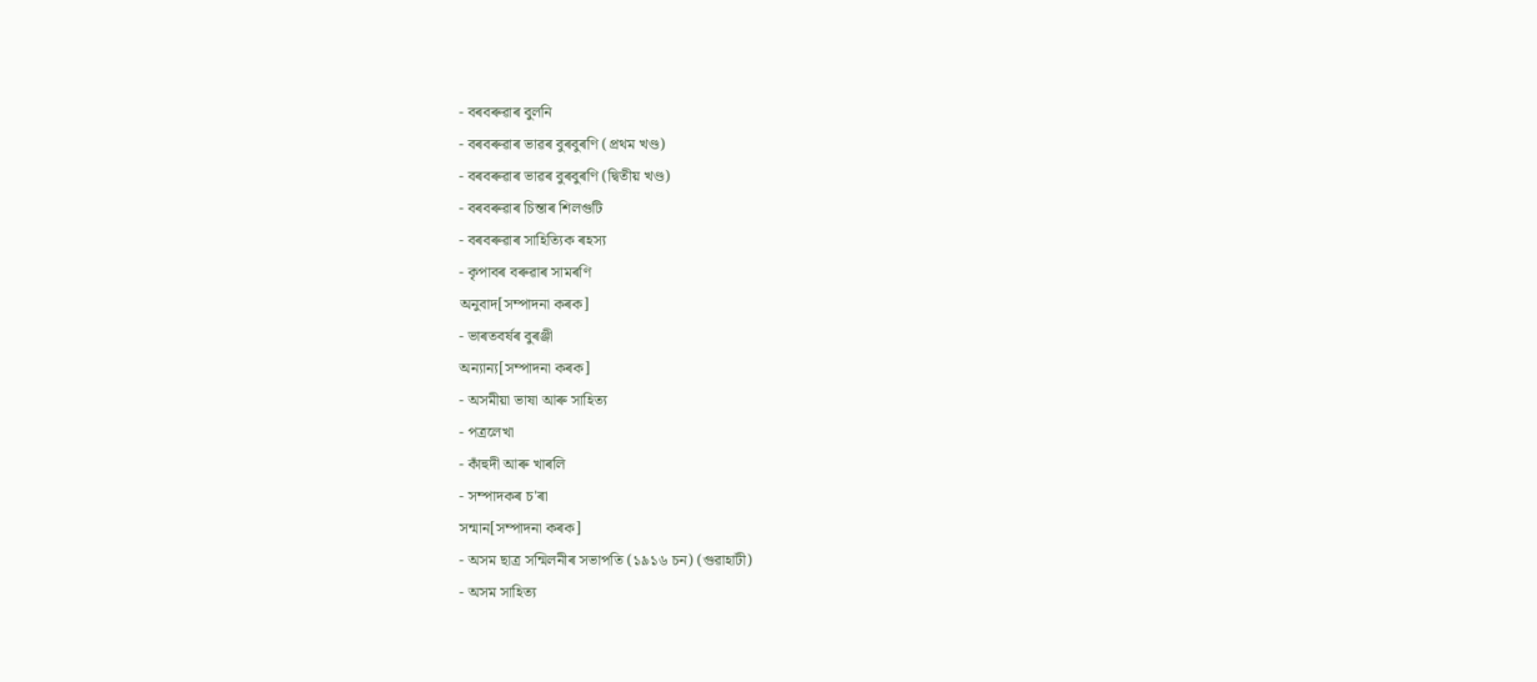- বৰবৰুৱাৰ বুলনি
- বৰবৰুৱাৰ ভাৱৰ বুৰবুৰণি (প্ৰথম খণ্ড)
- বৰবৰুৱাৰ ভাৱৰ বুৰবুৰণি (দ্বিতীয় খণ্ড)
- বৰবৰুৱাৰ চিন্তাৰ শিলগুটি
- বৰবৰুৱাৰ সাহিত্যিক ৰহস্য
- কৃপাবৰ বৰুৱাৰ সামৰণি
অনুবাদ[সম্পাদনা কৰক]
- ভাৰতবৰ্ষৰ বুৰঞ্জী
অন্যান্য[সম্পাদনা কৰক]
- অসমীয়া ভাষা আৰু সাহিত্য
- পত্ৰলেখা
- কাঁহুদী আৰু খাৰলি
- সম্পাদকৰ চ'ৰা
সন্মান[সম্পাদনা কৰক]
- অসম ছাত্ৰ সন্মিলনীৰ সভাপতি (১৯১৬ চন) (গুৱাহাটী)
- অসম সাহিত্য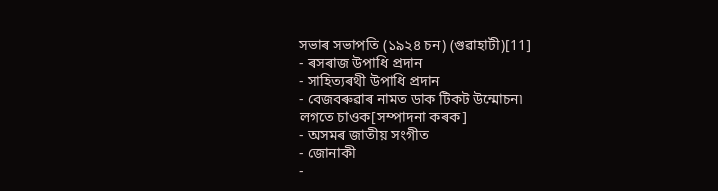সভাৰ সভাপতি (১৯২৪ চন) (গুৱাহাটী)[11]
- ৰসৰাজ উপাধি প্ৰদান
- সাহিত্যৰথী উপাধি প্ৰদান
- বেজবৰুৱাৰ নামত ডাক টিকট উন্মোচন৷
লগতে চাওক[সম্পাদনা কৰক]
- অসমৰ জাতীয় সংগীত
- জোনাকী
-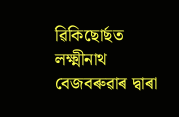ৱিকিছোৰ্ছত লক্ষ্মীনাথ বেজবৰুৱাৰ দ্বাৰা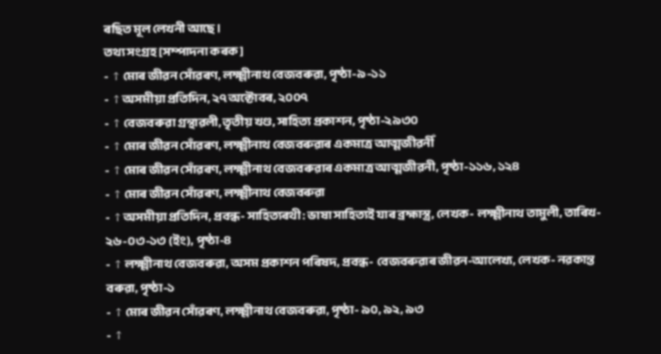ৰছিত মূল লেখনী আছে।
তথ্য সংগ্ৰহ[সম্পাদনা কৰক]
- ↑ মোৰ জীৱন সোঁৱৰণ, লক্ষ্মীনাথ বেজবৰুৱা, পৃষ্ঠা-৯-১১
- ↑ অসমীয়া প্ৰতিদিন, ২৭ অক্টোবৰ, ২০০৭
- ↑ বেজবৰুৱা গ্ৰন্থাৱলী, তৃতীয় খণ্ড, সাহিত্য প্ৰকাশন, পৃষ্ঠা-২৯৩০
- ↑ মোৰ জীৱন সোঁৱৰণ, লক্ষ্মীনাথ বেজবৰুৱাৰ একমাত্ৰ আত্মজীৱনীঁ
- ↑ মোৰ জীৱন সোঁৱৰণ, লক্ষ্মীনাথ বেজবৰুৱাৰ একমাত্ৰ আত্মজীৱনী, পৃষ্ঠা-১১৬, ১২৪
- ↑ মোৰ জীৱন সোঁৱৰণ, লক্ষ্মীনাথ বেজবৰুৱা
- ↑ অসমীয়া প্ৰতিদিন, প্ৰবন্ধ- সাহিত্যৰথী : ভাষা সাহিত্যই যাৰ ব্ৰহ্মাস্ত্ৰ, লেখক- লক্ষ্মীনাথ তামুলী, তাৰিখ- ২৬-০৩-১৩ (ইং), পৃষ্ঠা-৪
- ↑ লক্ষ্মীনাথ বেজবৰুৱা, অসম প্ৰকাশন পৰিষদ, প্ৰবন্ধ- বেজবৰুৱাৰ জীৱন-আলেখ্য, লেখক- নৱকান্ত বৰুৱা, পৃষ্ঠা-১
- ↑ মোৰ জীৱন সোঁৱৰণ, লক্ষ্মীনাথ বেজবৰুৱা, পৃষ্ঠা- ৯০, ৯২, ৯৩
- ↑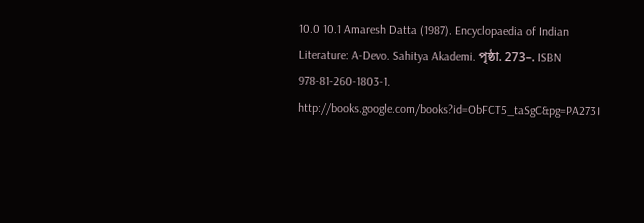10.0 10.1 Amaresh Datta (1987). Encyclopaedia of Indian Literature: A-Devo. Sahitya Akademi. পৃষ্ঠা. 273–. ISBN 978-81-260-1803-1. http://books.google.com/books?id=ObFCT5_taSgC&pg=PA273।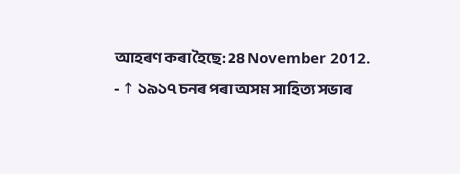আহৰণ কৰা হৈছে: 28 November 2012.
- ↑ ১৯১৭ চনৰ পৰা অসম সাহিত্য সভাৰ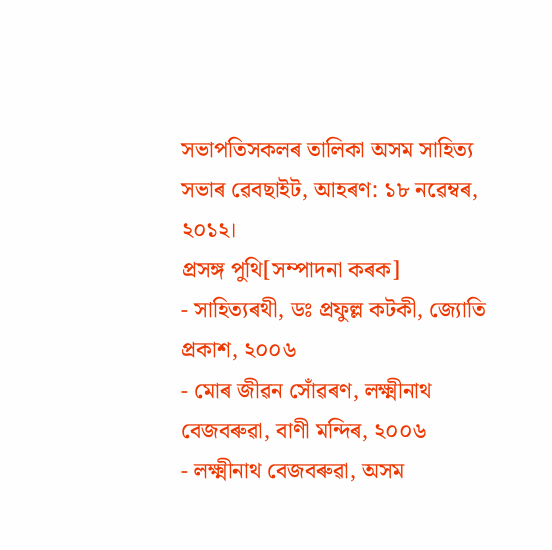সভাপতিসকলৰ তালিকা অসম সাহিত্য সভাৰ ৱেবছাইট, আহৰণ: ১৮ নৱেম্বৰ, ২০১২।
প্ৰসঙ্গ পুথি[সম্পাদনা কৰক]
- সাহিত্যৰথী, ডঃ প্ৰফুল্ল কটকী, জ্যোতি প্ৰকাশ, ২০০৬
- মোৰ জীৱন সোঁৱৰণ, লক্ষ্মীনাথ বেজবৰুৱা, বাণী মন্দিৰ, ২০০৬
- লক্ষ্মীনাথ বেজবৰুৱা, অসম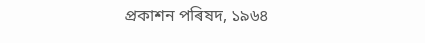প্ৰকাশন পৰিষদ, ১৯৬৪